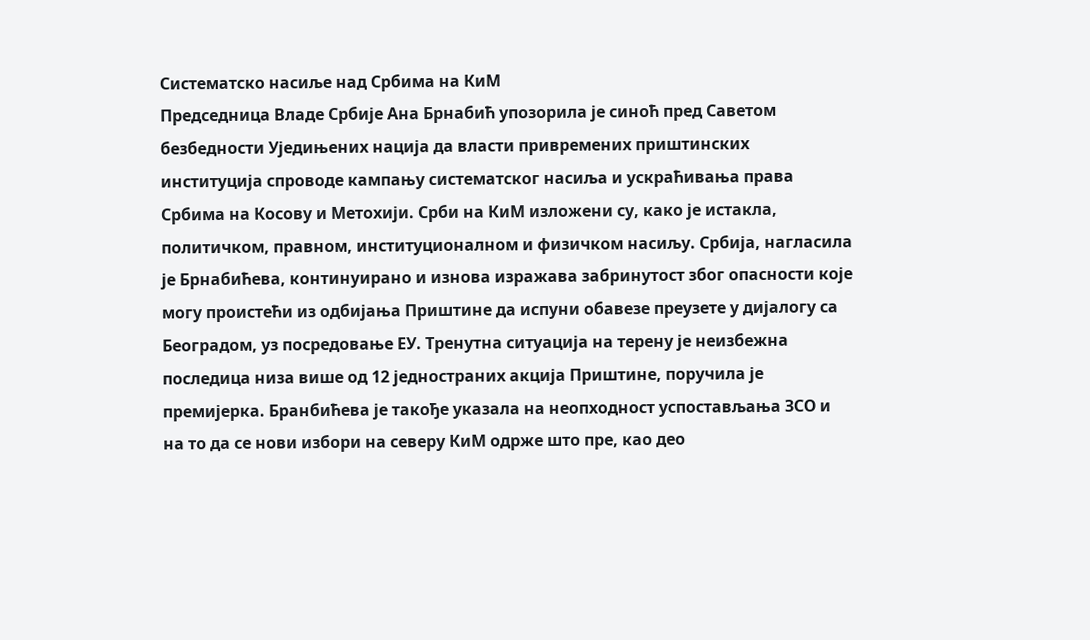Систематско насиље над Србима на КиМ
Председница Владе Србије Ана Брнабић упозорила је синоћ пред Саветом безбедности Уједињених нација да власти привремених приштинских институција спроводе кампању систематског насиља и ускраћивања права Србима на Косову и Метохији. Срби на КиМ изложени су, како је истакла, политичком, правном, институционалном и физичком насиљу. Србија, нагласила је Брнабићева, континуирано и изнова изражава забринутост због опасности које могу проистећи из одбијања Приштине да испуни обавезе преузете у дијалогу са Београдом, уз посредовање ЕУ. Тренутна ситуација на терену је неизбежна последица низа више од 12 једностраних акција Приштине, поручила је премијерка. Бранбићева је такође указала на неопходност успостављања ЗСО и на то да се нови избори на северу КиМ одрже што пре, као део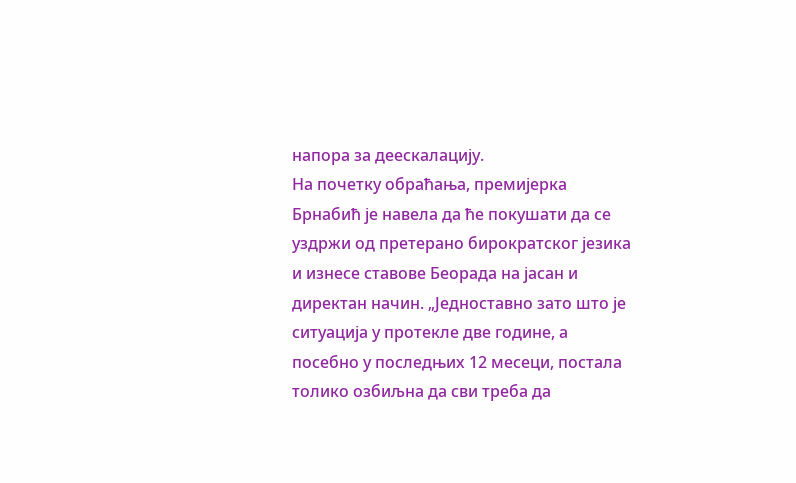напора за деескалацију.
На почетку обраћања, премијерка Брнабић је навела да ће покушати да се уздржи од претерано бирократског језика и изнесе ставове Беорада на јасан и директан начин. „Једноставно зато што је ситуација у протекле две године, а посебно у последњих 12 месеци, постала толико озбиљна да сви треба да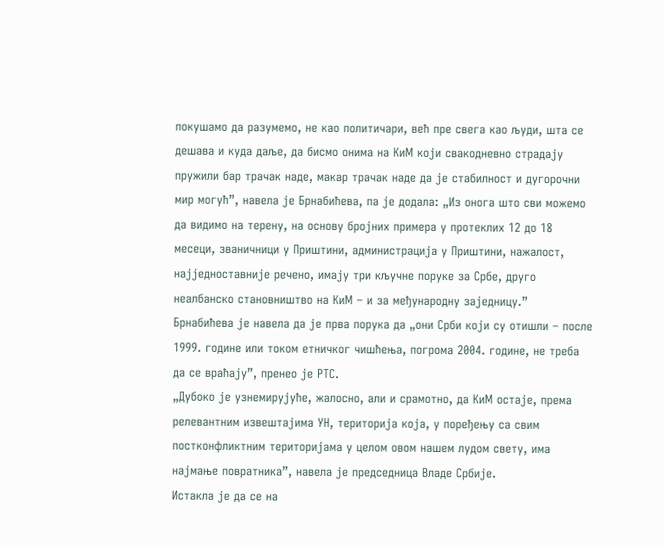покушамо да разумемо, не као политичари, већ пре свега као људи, шта се дешава и куда даље, да бисмо онима на КиМ који свакодневно страдају пружили бар трачак наде, макар трачак наде да је стабилност и дугорочни мир могућ”, навела је Брнабићева, па је додала: „Из онога што сви можемо да видимо на терену, на основу бројних примера у протеклих 12 до 18 месеци, званичници у Приштини, администрација у Приштини, нажалост, најједноставније речено, имају три кључне поруке за Србе, друго неалбанско становништво на КиМ – и за међународну заједницу.”
Брнабићева је навела да је прва порука да „они Срби који су отишли – после 1999. године или током етничког чишћења, погрома 2004. године, не треба да се враћају”, пренео је РТС.
„Дубоко је узнемирујуће, жалосно, али и срамотно, да КиМ остаје, према релевантним извештајима УН, територија која, у поређењу са свим постконфликтним територијама у целом овом нашем лудом свету, има најмање повратника”, навела је председница Владе Србије.
Истакла је да се на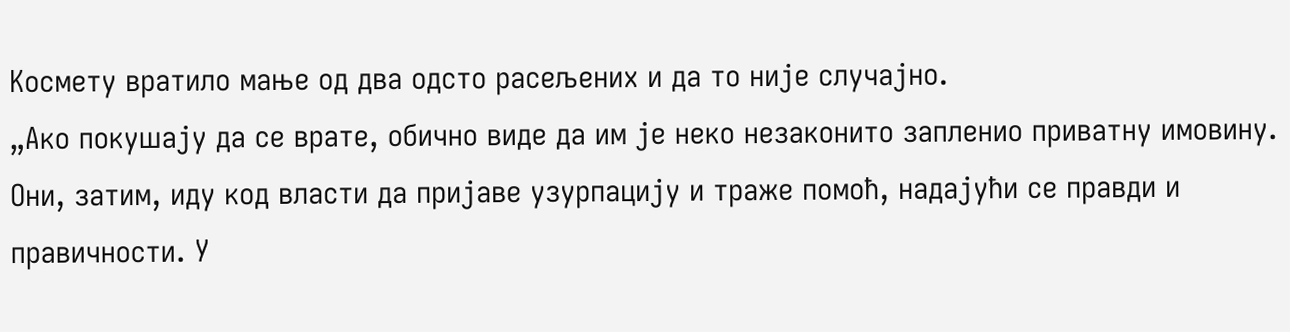Космету вратило мање од два одсто расељених и да то није случајно.
„Ако покушају да се врате, обично виде да им је неко незаконито запленио приватну имовину. Они, затим, иду код власти да пријаве узурпацију и траже помоћ, надајући се правди и правичности. У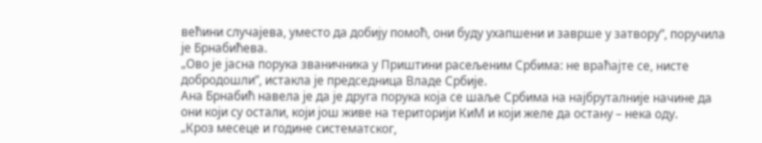већини случајева, уместо да добију помоћ, они буду ухапшени и заврше у затвору”, поручила је Брнабићева.
„Ово је јасна порука званичника у Приштини расељеним Србима: не враћајте се, нисте добродошли”, истакла је председница Владе Србије.
Ана Брнабић навела је да је друга порука која се шаље Србима на најбруталније начине да они који су остали, који још живе на територији КиМ и који желе да остану – нека оду.
„Кроз месеце и године систематског,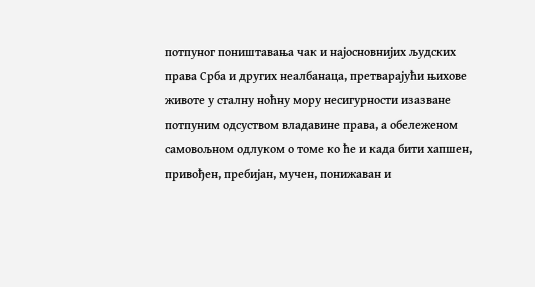потпуног поништавања чак и најосновнијих људских права Срба и других неалбанаца, претварајући њихове животе у сталну ноћну мору несигурности изазване потпуним одсуством владавине права, а обележеном самовољном одлуком о томе ко ће и када бити хапшен, привођен, пребијан, мучен, понижаван и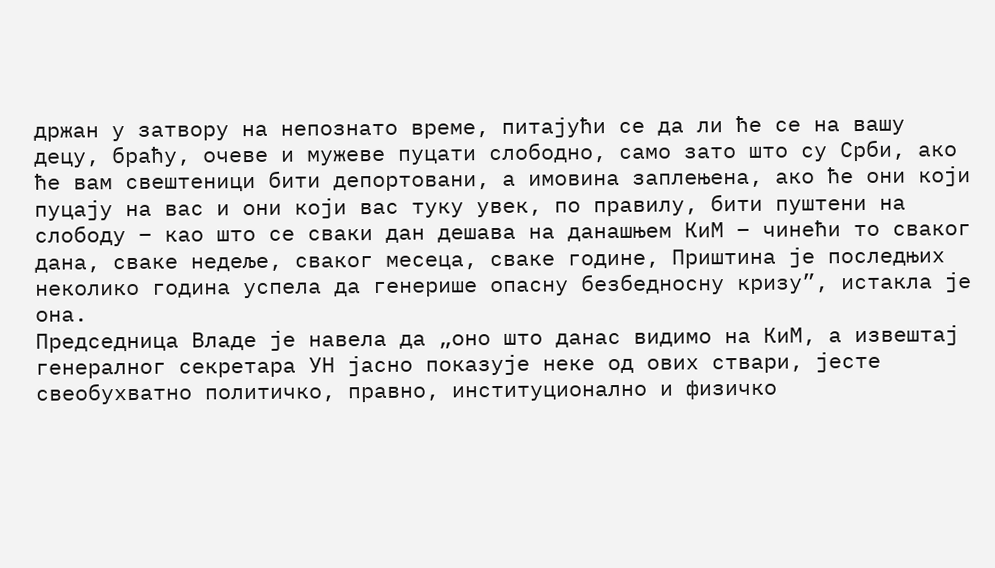држан у затвору на непознато време, питајући се да ли ће се на вашу децу, браћу, очеве и мужеве пуцати слободно, само зато што су Срби, ако ће вам свештеници бити депортовани, а имовина заплењена, ако ће они који пуцају на вас и они који вас туку увек, по правилу, бити пуштени на слободу – као што се сваки дан дешава на данашњем КиМ – чинећи то сваког дана, сваке недеље, сваког месеца, сваке године, Приштина је последњих неколико година успела да генерише опасну безбедносну кризу”, истакла је она.
Председница Владе је навела да „оно што данас видимо на КиМ, а извештај генералног секретара УН јасно показује неке од ових ствари, јесте свеобухватно политичко, правно, институционално и физичко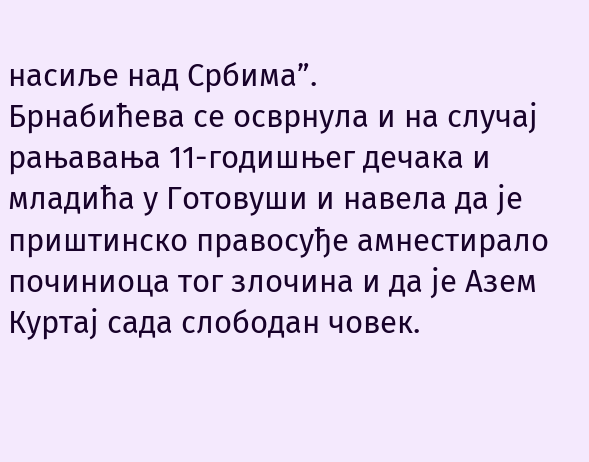насиље над Србима”.
Брнабићева се осврнула и на случај рањавања 11-годишњег дечака и младића у Готовуши и навела да је приштинско правосуђе амнестирало починиоца тог злочина и да је Азем Куртај сада слободан човек.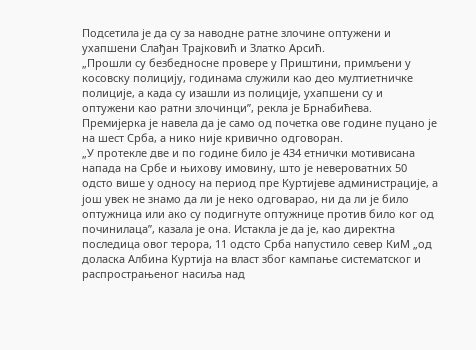Подсетила је да су за наводне ратне злочине оптужени и ухапшени Слађан Трајковић и Златко Арсић.
„Прошли су безбедносне провере у Приштини, примљени у косовску полицију, годинама служили као део мултиетничке полиције, а када су изашли из полиције, ухапшени су и оптужени као ратни злочинци”, рекла је Брнабићева.
Премијерка је навела да је само од почетка ове године пуцано је на шест Срба, а нико није кривично одговоран.
„У протекле две и по године било је 434 етнички мотивисана напада на Србе и њихову имовину, што је невероватних 50 одсто више у односу на период пре Куртијеве администрације, а још увек не знамо да ли је неко одговарао, ни да ли је било оптужница или ако су подигнуте оптужнице против било ког од починилаца”, казала је она. Истакла је да је, као директна последица овог терора, 11 одсто Срба напустило север КиМ „од доласка Албина Куртија на власт због кампање систематског и распрострањеног насиља над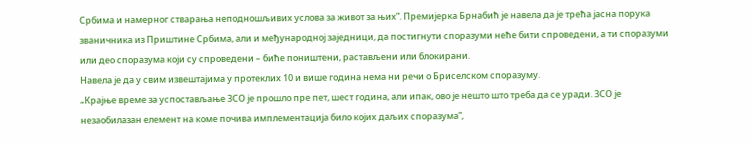Србима и намерног стварања неподношљивих услова за живот за њих”. Премијерка Брнабић је навела да је трећа јасна порука званичника из Приштине Србима, али и међународној заједници, да постигнути споразуми неће бити спроведени, а ти споразуми или део споразума који су спроведени – биће поништени, растављени или блокирани.
Навела је да у свим извештајима у протеклих 10 и више година нема ни речи о Бриселском споразуму.
„Крајње време за успостављање ЗСО је прошло пре пет, шест година, али ипак, ово је нешто што треба да се уради. ЗСО је незаобилазан елемент на коме почива имплементација било којих даљих споразума”,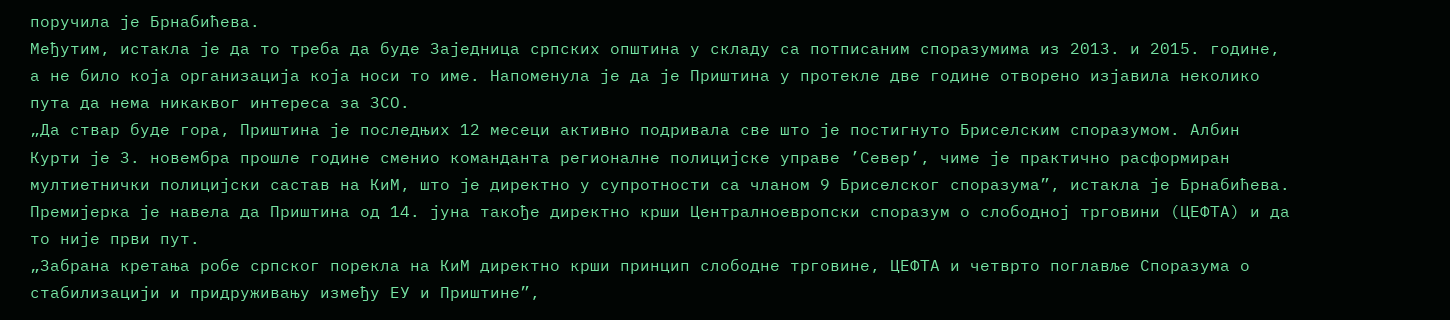поручила је Брнабићева.
Међутим, истакла је да то треба да буде Заједница српских општина у складу са потписаним споразумима из 2013. и 2015. године, а не било која организација која носи то име. Напоменула је да је Приштина у протекле две године отворено изјавила неколико пута да нема никаквог интереса за ЗСО.
„Да ствар буде гора, Приштина је последњих 12 месеци активно подривала све што је постигнуто Бриселским споразумом. Албин Курти је 3. новембра прошле године сменио команданта регионалне полицијске управе ’Север’, чиме је практично расформиран мултиетнички полицијски састав на КиМ, што је директно у супротности са чланом 9 Бриселског споразума”, истакла је Брнабићева.
Премијерка је навела да Приштина од 14. јуна такође директно крши Централноевропски споразум о слободној трговини (ЦЕФТА) и да то није први пут.
„Забрана кретања робе српског порекла на КиМ директно крши принцип слободне трговине, ЦЕФТА и четврто поглавље Споразума о стабилизацији и придруживању између ЕУ и Приштине”,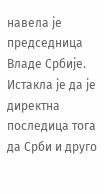навела је председница Владе Србије.
Истакла је да је директна последица тога да Срби и друго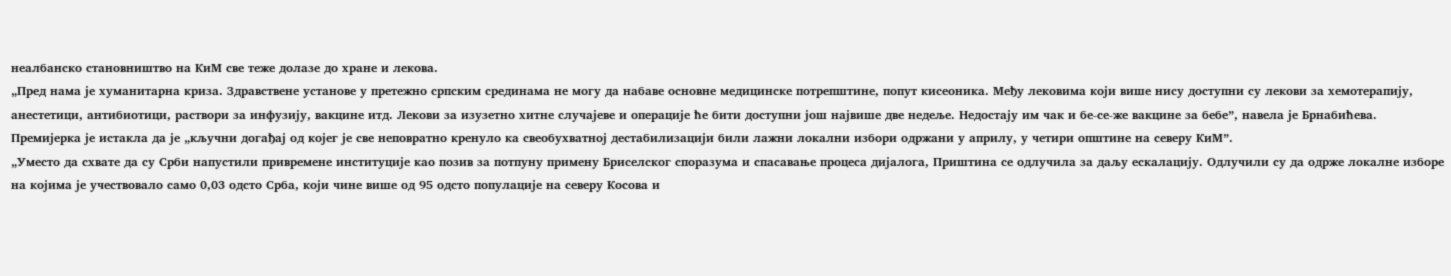неалбанско становништво на КиМ све теже долазе до хране и лекова.
„Пред нама је хуманитарна криза. Здравствене установе у претежно српским срединама не могу да набаве основне медицинске потрепштине, попут кисеоника. Међу лековима који више нису доступни су лекови за хемотерапију, анестетици, антибиотици, раствори за инфузију, вакцине итд. Лекови за изузетно хитне случајеве и операције ће бити доступни још највише две недеље. Недостају им чак и бе-се-же вакцине за бебе”, навела је Брнабићева.
Премијерка је истакла да је „кључни догађај од којег је све неповратно кренуло ка свеобухватној дестабилизацији били лажни локални избори одржани у априлу, у четири општине на северу КиМ”.
„Уместо да схвате да су Срби напустили привремене институције као позив за потпуну примену Бриселског споразума и спасавање процеса дијалога, Приштина се одлучила за даљу ескалацију. Одлучили су да одрже локалне изборе на којима је учествовало само 0,03 одсто Срба, који чине више од 95 одсто популације на северу Косова и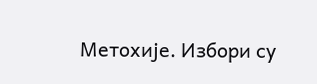Метохије. Избори су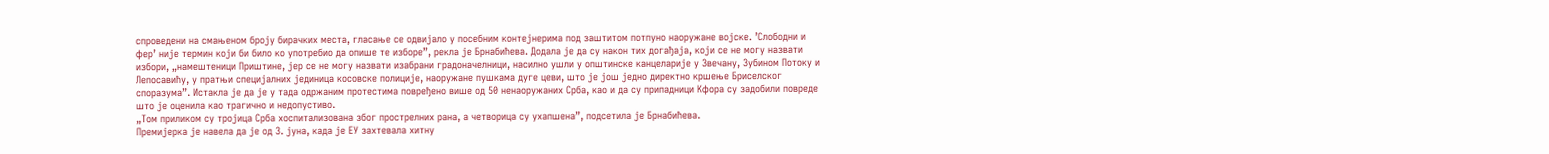спроведени на смањеном броју бирачких места, гласање се одвијало у посебним контејнерима под заштитом потпуно наоружане војске. ’Слободни и фер’ није термин који би било ко употребио да опише те изборе”, рекла је Брнабићева. Додала је да су након тих догађаја, који се не могу назвати избори, „намештеници Приштине, јер се не могу назвати изабрани градоначелници, насилно ушли у општинске канцеларије у Звечану, Зубином Потоку и Лепосавићу, у пратњи специјалних јединица косовске полиције, наоружане пушкама дуге цеви, што је још једно директно кршење Бриселског споразума”. Истакла је да је у тада одржаним протестима повређено више од 50 ненаоружаних Срба, као и да су припадници Кфора су задобили повреде што је оценила као трагично и недопустиво.
„Том приликом су тројица Срба хоспитализована због прострелних рана, а четворица су ухапшена”, подсетила је Брнабићева.
Премијерка је навела да је од 3. јуна, када је ЕУ захтевала хитну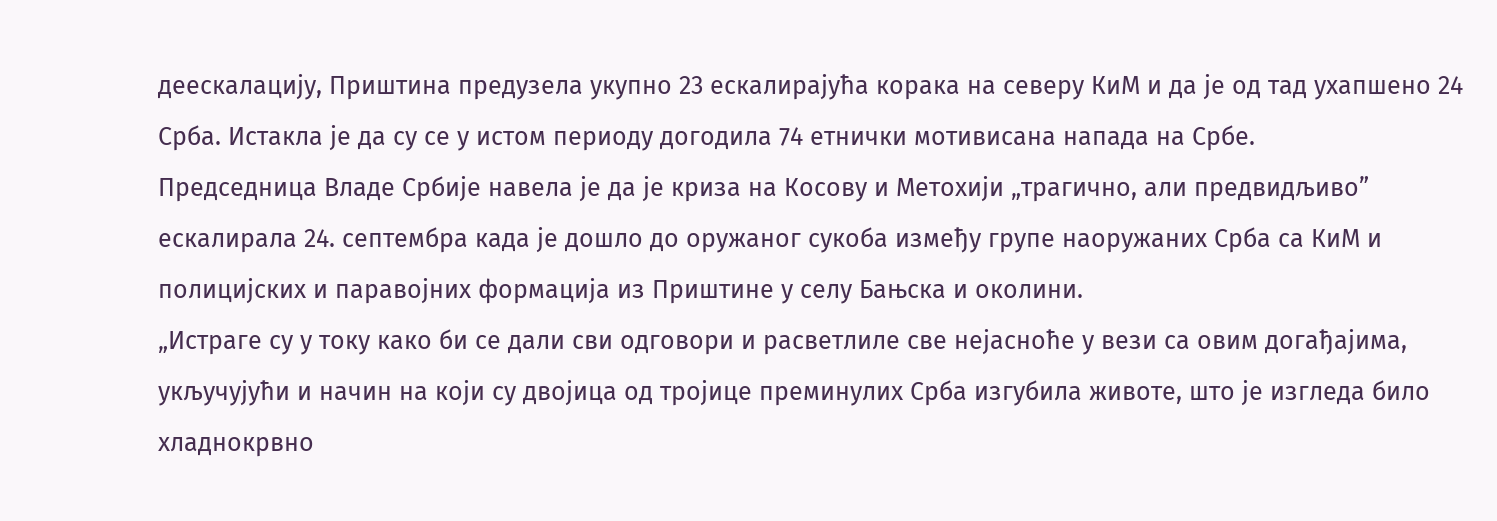деескалацију, Приштина предузела укупно 23 ескалирајућа корака на северу КиМ и да је од тад ухапшено 24 Срба. Истакла је да су се у истом периоду догодила 74 етнички мотивисана напада на Србе.
Председница Владе Србије навела је да је криза на Косову и Метохији „трагично, али предвидљиво” ескалирала 24. септембра када је дошло до оружаног сукоба између групе наоружаних Срба са КиМ и полицијских и паравојних формација из Приштине у селу Бањска и околини.
„Истраге су у току како би се дали сви одговори и расветлиле све нејасноће у вези са овим догађајима, укључујући и начин на који су двојица од тројице преминулих Срба изгубила животе, што је изгледа било хладнокрвно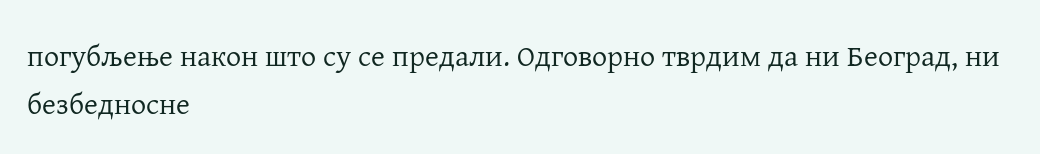погубљење након што су се предали. Одговорно тврдим да ни Београд, ни безбедносне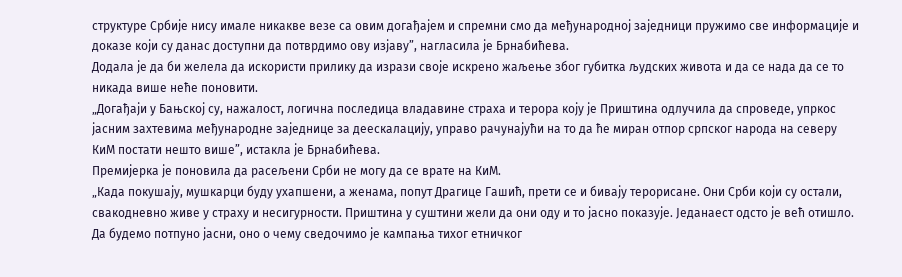структуре Србије нису имале никакве везе са овим догађајем и спремни смо да међународној заједници пружимо све информације и доказе који су данас доступни да потврдимо ову изјаву”, нагласила је Брнабићева.
Додала је да би желела да искористи прилику да изрази своје искрено жаљење због губитка људских живота и да се нада да се то никада више неће поновити.
„Догађаји у Бањској су, нажалост, логична последица владавине страха и терора коју је Приштина одлучила да спроведе, упркос јасним захтевима међународне заједнице за деескалацију, управо рачунајући на то да ће миран отпор српског народа на северу КиМ постати нешто више”, истакла је Брнабићева.
Премијерка је поновила да расељени Срби не могу да се врате на КиМ.
„Када покушају, мушкарци буду ухапшени, а женама, попут Драгице Гашић, прети се и бивају терорисане. Они Срби који су остали, свакодневно живе у страху и несигурности. Приштина у суштини жели да они оду и то јасно показује. Једанаест одсто је већ отишло. Да будемо потпуно јасни, оно о чему сведочимо је кампања тихог етничког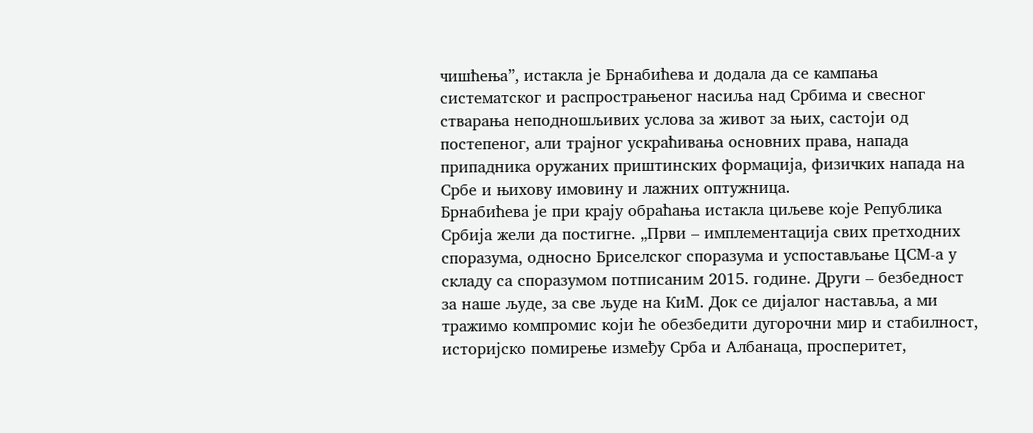чишћења”, истакла је Брнабићева и додала да се кампања систематског и распрострањеног насиља над Србима и свесног стварања неподношљивих услова за живот за њих, састоји од постепеног, али трајног ускраћивања основних права, напада припадника оружаних приштинских формација, физичких напада на Србе и њихову имовину и лажних оптужница.
Брнабићева је при крају обраћања истакла циљеве које Република Србија жели да постигне. „Први – имплементација свих претходних споразума, односно Бриселског споразума и успостављање ЦСМ-а у складу са споразумом потписаним 2015. године. Други – безбедност за наше људе, за све људе на КиМ. Док се дијалог наставља, а ми тражимо компромис који ће обезбедити дугорочни мир и стабилност, историјско помирење између Срба и Албанаца, просперитет,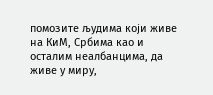помозите људима који живе на КиМ, Србима као и осталим неалбанцима, да живе у миру,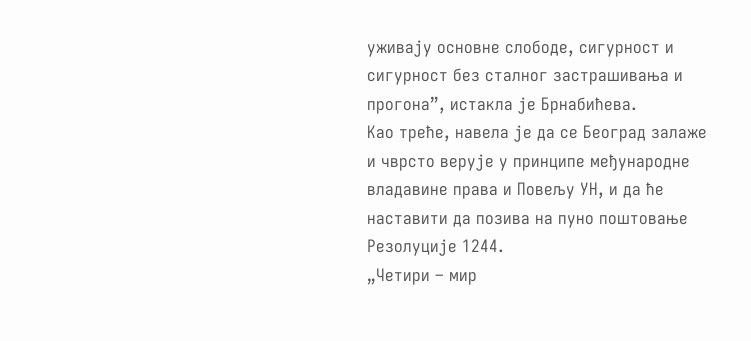уживају основне слободе, сигурност и сигурност без сталног застрашивања и прогона”, истакла је Брнабићева.
Као треће, навела је да се Београд залаже и чврсто верује у принципе међународне владавине права и Повељу УН, и да ће наставити да позива на пуно поштовање Резолуције 1244.
„Четири – мир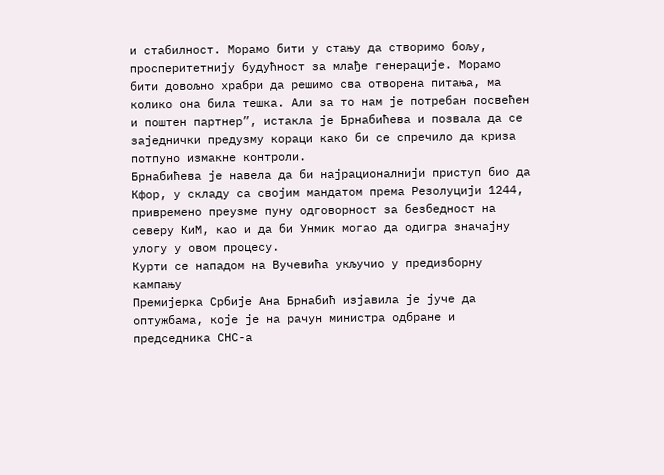и стабилност. Морамо бити у стању да створимо бољу, просперитетнију будућност за млађе генерације. Морамо бити довољно храбри да решимо сва отворена питања, ма колико она била тешка. Али за то нам је потребан посвећен и поштен партнер”, истакла је Брнабићева и позвала да се заједнички предузму кораци како би се спречило да криза потпуно измакне контроли.
Брнабићева је навела да би најрационалнији приступ био да Кфор, у складу са својим мандатом према Резолуцији 1244, привремено преузме пуну одговорност за безбедност на северу КиМ, као и да би Унмик могао да одигра значајну улогу у овом процесу.
Курти се нападом на Вучевића укључио у предизборну кампању
Премијерка Србије Ана Брнабић изјавила је јуче да оптужбама, које је на рачун министра одбране и председника СНС-а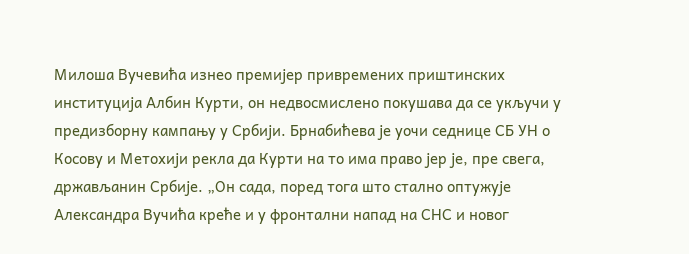Милоша Вучевића изнео премијер привремених приштинских институција Албин Курти, он недвосмислено покушава да се укључи у предизборну кампању у Србији. Брнабићева је уочи седнице СБ УН о Косову и Метохији рекла да Курти на то има право јер је, пре свега, држављанин Србије. „Он сада, поред тога што стално оптужује Александра Вучића креће и у фронтални напад на СНС и новог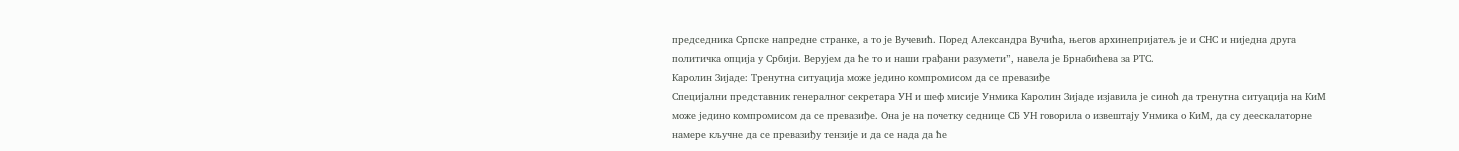председника Српске напредне странке, а то је Вучевић. Поред Александра Вучића, његов архинепријатељ је и СНС и ниједна друга политичка опција у Србији. Верујем да ће то и наши грађани разумети”, навела је Брнабићева за РТС.
Каролин Зијаде: Тренутна ситуација може једино компромисом да се превазиђе
Специјални представник генералног секретара УН и шеф мисије Унмика Каролин Зијаде изјавила је синоћ да тренутна ситуација на КиМ може једино компромисом да се превазиђе. Она је на почетку седнице СБ УН говорила о извештају Унмика о КиМ, да су деескалаторне намере кључне да се превазиђу тензије и да се нада да ће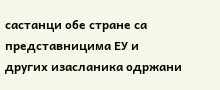састанци обе стране са представницима ЕУ и других изасланика одржани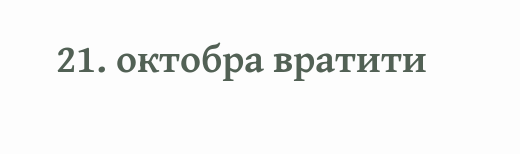21. октобра вратити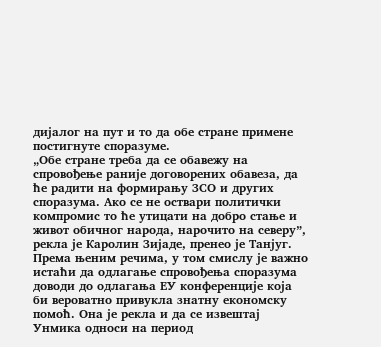дијалог на пут и то да обе стране примене постигнуте споразуме.
„Обе стране треба да се обавежу на спровођење раније договорених обавеза, да ће радити на формирању ЗСО и других споразума. Ако се не оствари политички компромис то ће утицати на добро стање и живот обичног народа, нарочито на северу”, рекла је Каролин Зијаде, пренео је Танјуг.
Према њеним речима, у том смислу је важно истаћи да одлагање спровођења споразума доводи до одлагања ЕУ конференције која би вероватно привукла знатну економску помоћ. Она је рекла и да се извештај Унмика односи на период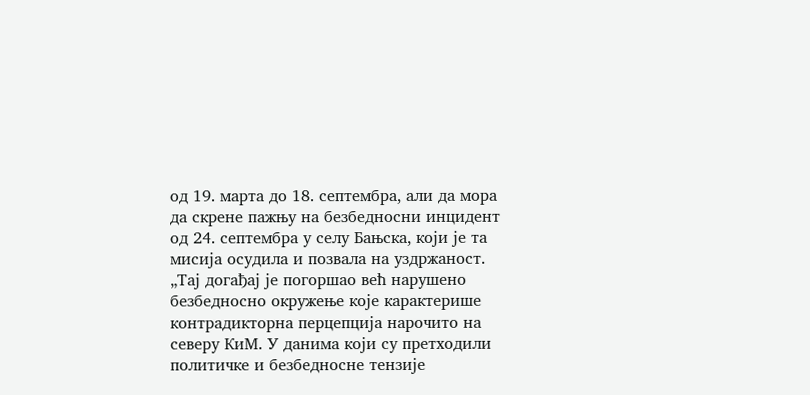од 19. марта до 18. септембра, али да мора да скрене пажњу на безбедносни инцидент од 24. септембра у селу Бањска, који је та мисија осудила и позвала на уздржаност.
„Тај догађај је погоршао већ нарушено безбедносно окружење које карактерише контрадикторна перцепција нарочито на северу КиМ. У данима који су претходили политичке и безбедносне тензије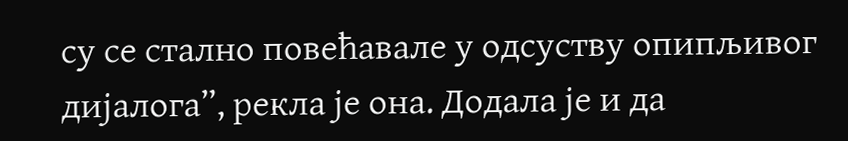су се стално повећавале у одсуству опипљивог дијалога”, рекла је она. Додала је и да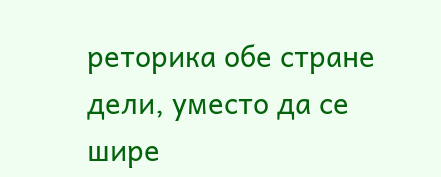реторика обе стране дели, уместо да се шире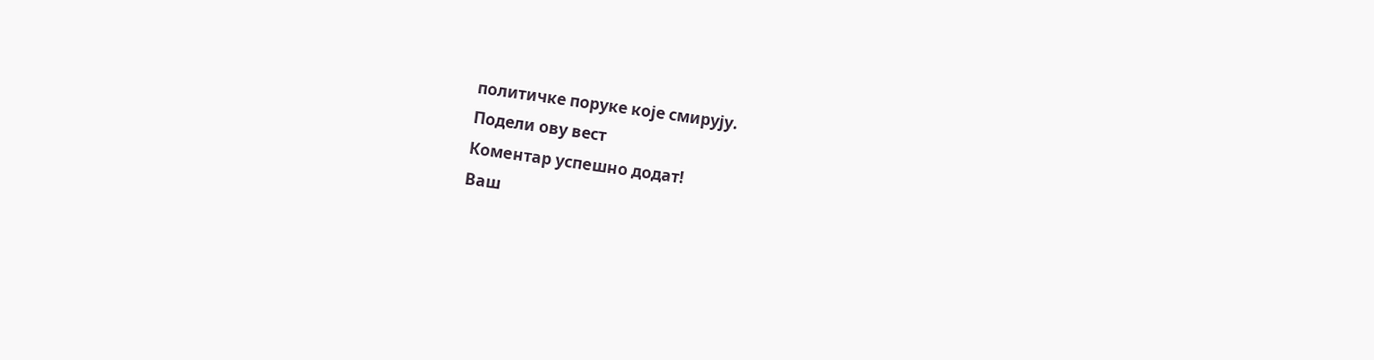политичке поруке које смирују.
Подели ову вест
Комeнтар успeшно додат!
Ваш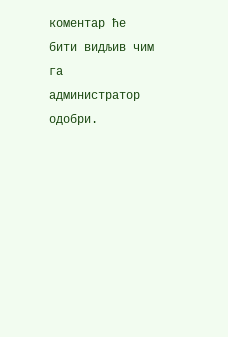комeнтар ћe бити видљив чим га администратор одобри.